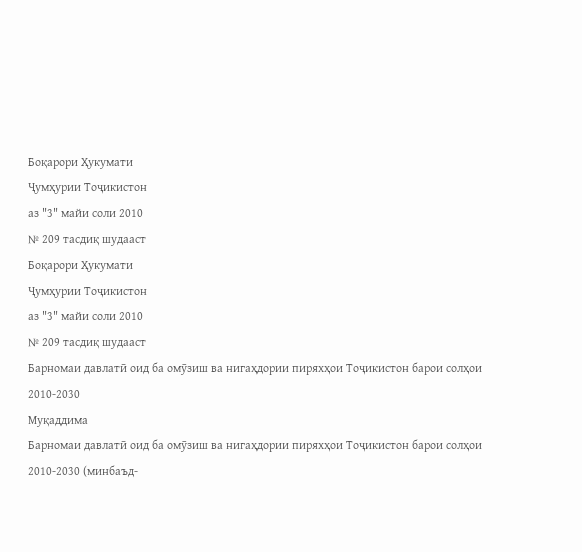Боқарори Ҳукумати
Ҷумҳурии Тоҷикистон
аз "3" майи соли 2010
№ 209 тасдиқ шудааст
Боқарори Ҳукумати
Ҷумҳурии Тоҷикистон
аз "3" майи соли 2010
№ 209 тасдиқ шудааст
Барномаи давлатӣ оид ба омӯзиш ва нигаҳдории пиряхҳои Тоҷикистон барои солҳои 2010-2030
Муқаддима
Барномаи давлатӣ оид ба омӯзиш ва нигаҳдории пиряхҳои Тоҷикистон барои солҳои 2010-2030 (минбаъд-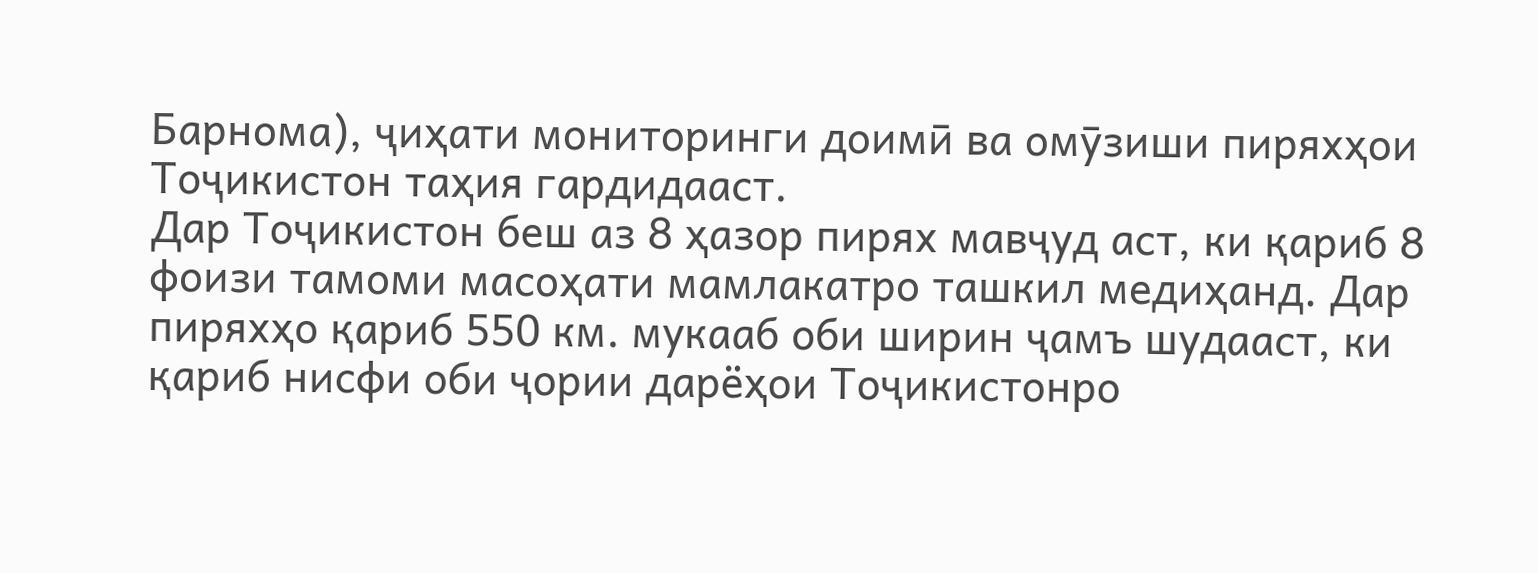Барнома), ҷиҳати мониторинги доимӣ ва омӯзиши пиряхҳои Тоҷикистон таҳия гардидааст.
Дар Тоҷикистон беш аз 8 ҳазор пирях мавҷуд аст, ки қариб 8 фоизи тамоми масоҳати мамлакатро ташкил медиҳанд. Дар пиряхҳо қариб 550 км. мукааб оби ширин ҷамъ шудааст, ки қариб нисфи оби ҷории дарёҳои Тоҷикистонро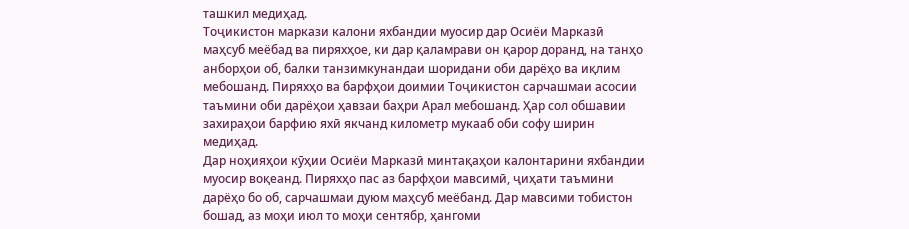ташкил медиҳад.
Тоҷикистон маркази калони яхбандии муосир дар Осиёи Марказӣ маҳсуб меёбад ва пиряхҳое, ки дар қаламрави он қарор доранд, на танҳо анборҳои об, балки танзимкунандаи шоридани оби дарёҳо ва иқлим мебошанд. Пиряхҳо ва барфҳои доимии Тоҷикистон сарчашмаи асосии таъмини оби дарёҳои ҳавзаи баҳри Арал мебошанд. Ҳар сол обшавии захираҳои барфию яхӣ якчанд километр мукааб оби софу ширин медиҳад.
Дар ноҳияҳои кӯҳии Осиёи Марказӣ минтақаҳои калонтарини яхбандии муосир воқеанд. Пиряхҳо пас аз барфҳои мавсимӣ, ҷиҳати таъмини дарёҳо бо об, сарчашмаи дуюм маҳсуб меёбанд. Дар мавсими тобистон бошад, аз моҳи июл то моҳи сентябр, ҳангоми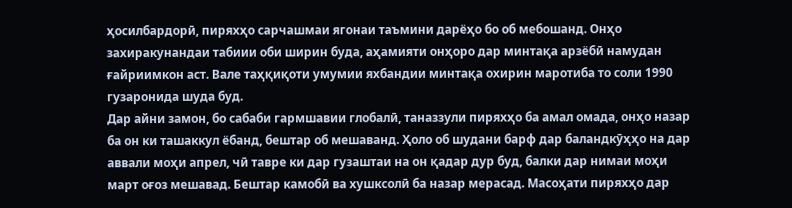ҳосилбардорӣ, пиряхҳо сарчашмаи ягонаи таъмини дарёҳо бо об мебошанд. Онҳо захиракунандаи табиии оби ширин буда, аҳамияти онҳоро дар минтақа арзёбӣ намудан ғайриимкон аст. Вале таҳқиқоти умумии яхбандии минтақа охирин маротиба то соли 1990 гузаронида шуда буд.
Дар айни замон, бо сабаби гармшавии глобалӣ, таназзули пиряхҳо ба амал омада, онҳо назар ба он ки ташаккул ёбанд, бештар об мешаванд. Ҳоло об шудани барф дар баландкӯҳҳо на дар аввали моҳи апрел, чӣ тавре ки дар гузаштаи на он қадар дур буд, балки дар нимаи моҳи март оғоз мешавад. Бештар камобӣ ва хушксолӣ ба назар мерасад. Масоҳати пиряхҳо дар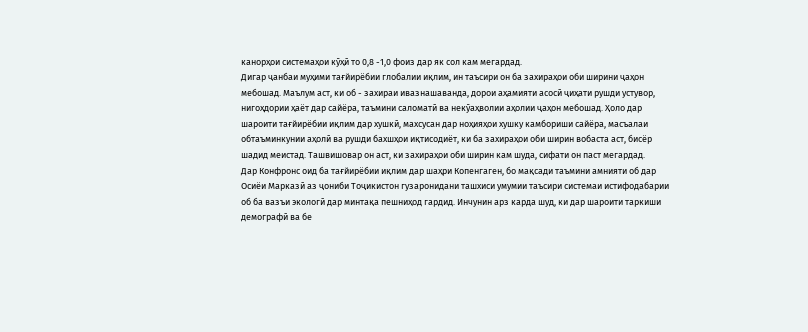канорҳои системаҳои кӯҳӣ то 0,8 -1,0 фоиз дар як сол кам мегардад.
Дигар ҷанбаи муҳими тағйирёбии глобалии иқлим, ин таъсири он ба захираҳои оби ширини ҷаҳон мебошад. Маълум аст, ки об - захираи ивазнашаванда, дорои аҳамияти асосӣ ҷиҳати рушди устувор, нигоҳдории ҳаёт дар сайёра, таъмини саломатӣ ва некӯаҳволии аҳолии ҷаҳон мебошад. Ҳоло дар шароити тағйирёбии иқлим дар хушкӣ, махсусан дар ноҳияҳои хушку камбориши сайёра, масъалаи обтаъминкунии аҳолӣ ва рушди бахшҳои иқтисодиёт, ки ба захираҳои оби ширин вобаста аст, бисёр шадид меистад. Ташвишовар он аст, ки захираҳои оби ширин кам шуда, сифати он паст мегардад.
Дар Конфронс оид ба тағйирёбии иқлим дар шаҳри Копенгаген, бо мақсади таъмини амнияти об дар Осиёи Марказӣ аз ҷониби Тоҷикистон гузаронидани ташхиси умумии таъсири системаи истифодабарии об ба вазъи экологӣ дар минтақа пешниҳод гардид. Инчунин арз карда шуд, ки дар шароити таркиши демографӣ ва бе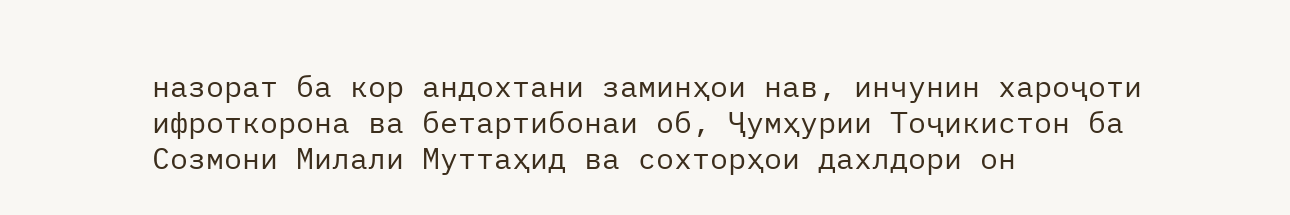назорат ба кор андохтани заминҳои нав, инчунин хароҷоти ифроткорона ва бетартибонаи об, Ҷумҳурии Тоҷикистон ба Созмони Милали Муттаҳид ва сохторҳои дахлдори он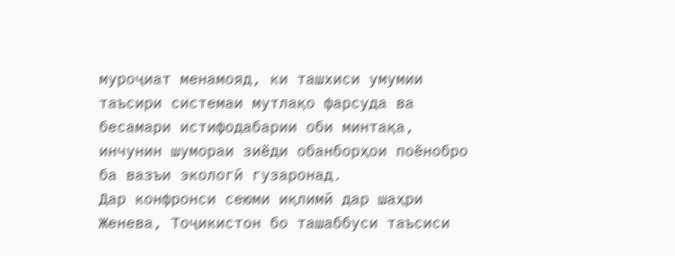муроҷиат менамояд, ки ташхиси умумии таъсири системаи мутлақо фарсуда ва бесамари истифодабарии оби минтақа, инчунин шумораи зиёди обанборҳои поёнобро ба вазъи экологӣ гузаронад.
Дар конфронси сеюми иқлимӣ дар шаҳри Женева, Тоҷикистон бо ташаббуси таъсиси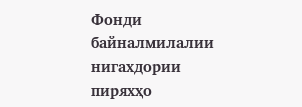Фонди байналмилалии нигахдории пиряхҳо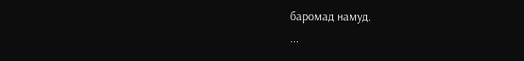баромад намуд.
...